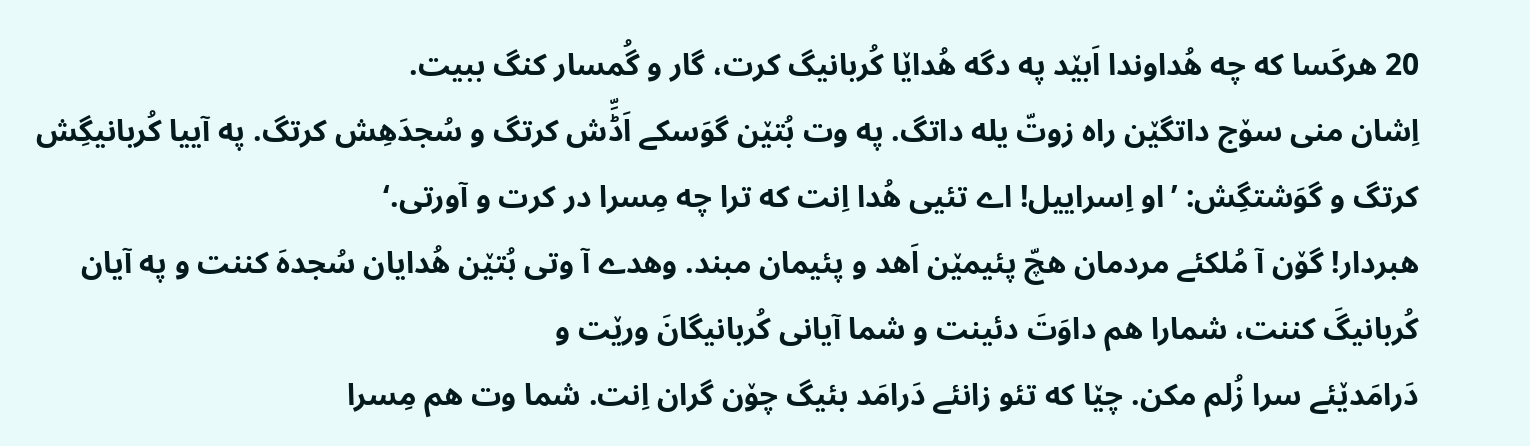20 هرکَسا که چه هُداوندا اَبێد په دگه هُداێا کُربانیگ کرت، گار و گُمسار کنگ ببیت.
اِشان منی سۆج داتگێن راه زوتّ یله داتگ. په وت بُتێن گوَسکے اَڈِّش کرتگ و سُجدَهِش کرتگ. په آییا کُربانیگِش کرتگ و گوَشتگِش: ’او اِسراییل! اے تئیی هُدا اِنت که ترا چه مِسرا در کرت و آورتی.‘
هبردار! گۆن آ مُلکئے مردمان هچّ پئیمێن اَهد و پئیمان مبند. وهدے آ وتی بُتێن هُدایان سُجدهَ کننت و په آیان کُربانیگَ کننت، شمارا هم داوَتَ دئینت و شما آیانی کُربانیگانَ ورێت و
دَرامَدێئے سرا زُلم مکن. چێا که تئو زانئے دَرامَد بئیگ چۆن گران اِنت. شما وت هم مِسرا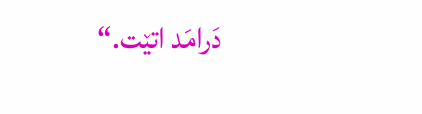دَرامَد اتێت.“